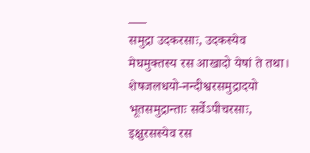___
समुद्रा उदकरसाः, उदकस्येव मेघमुक्तस्य रस आखादो येषां ते तथा। शेषजलधयो-नन्दीश्वरसमुद्रादयो भूतसमुद्रान्ताः सर्वेऽपीचरसाः, इक्षुरसस्येव रस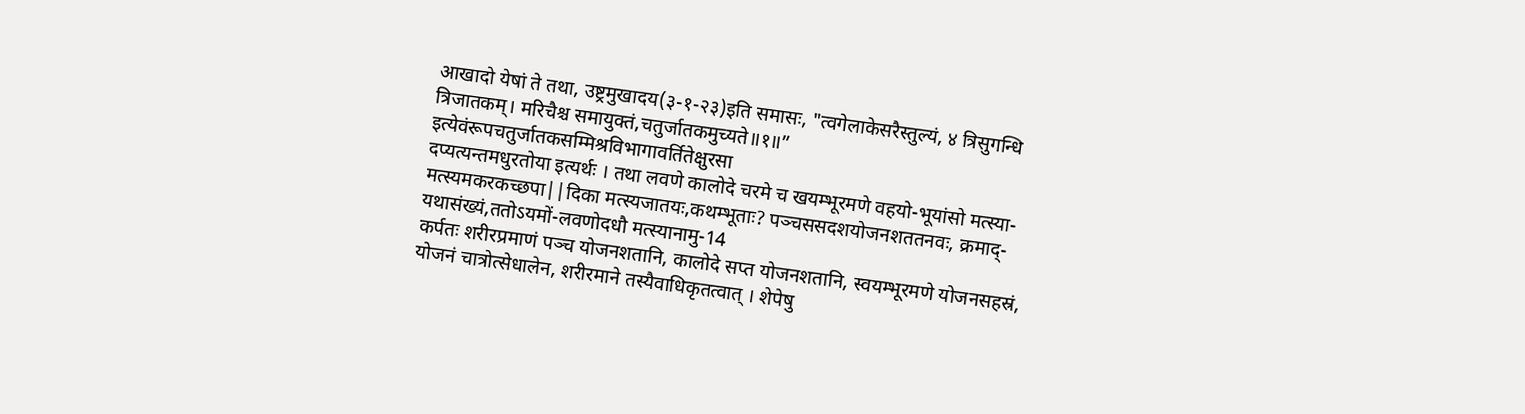आखादो येषां ते तथा, उष्ट्रमुखादय(३-१-२३)इति समासः, "त्वगेलाकेसरैस्तुल्यं, ४ त्रिसुगन्धि त्रिजातकम्। मरिचैश्च समायुक्तं,चतुर्जातकमुच्यते॥१॥” इत्येवंरूपचतुर्जातकसम्मिश्रविभागावर्तितेक्षुरसा
दप्यत्यन्तमधुरतोया इत्यर्थः । तथा लवणे कालोदे चरमे च खयम्भूरमणे वहयो-भूयांसो मत्स्या-मत्स्यमकरकच्छपा||दिका मत्स्यजातयः,कथम्भूताः? पञ्चससदशयोजनशततनवः, क्रमाद्-यथासंख्यं,ततोऽयमों-लवणोदधौ मत्स्यानामु-14
कर्पतः शरीरप्रमाणं पञ्च योजनशतानि, कालोदे सप्त योजनशतानि, स्वयम्भूरमणे योजनसहस्रं, योजनं चात्रोत्सेधालेन, शरीरमाने तस्यैवाधिकृतत्वात् । शेपेषु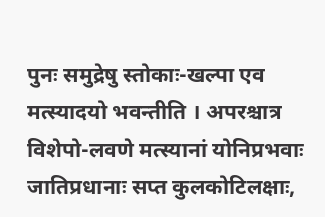पुनः समुद्रेषु स्तोकाः-खल्पा एव मत्स्यादयो भवन्तीति । अपरश्चात्र विशेपो-लवणे मत्स्यानां योनिप्रभवाः जातिप्रधानाः सप्त कुलकोटिलक्षाः,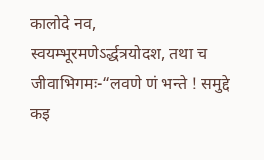कालोदे नव, स्वयम्भूरमणेऽर्द्धत्रयोदश, तथा च जीवाभिगमः-“लवणे णं भन्ते ! समुद्दे कइ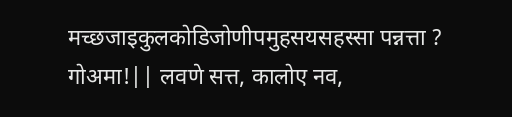मच्छजाइकुलकोडिजोणीपमुहसयसहस्सा पन्नत्ता ? गोअमा!|| लवणे सत्त, कालोए नव,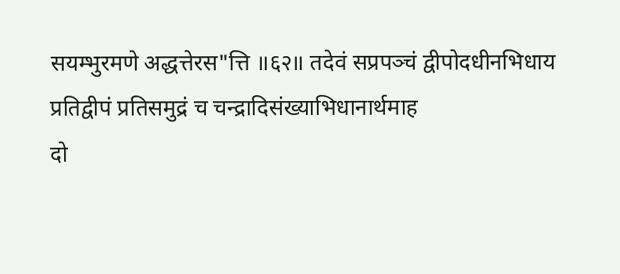सयम्भुरमणे अद्धत्तेरस"त्ति ॥६२॥ तदेवं सप्रपञ्चं द्वीपोदधीनभिधाय प्रतिद्वीपं प्रतिसमुद्रं च चन्द्रादिसंख्याभिधानार्थमाह
दो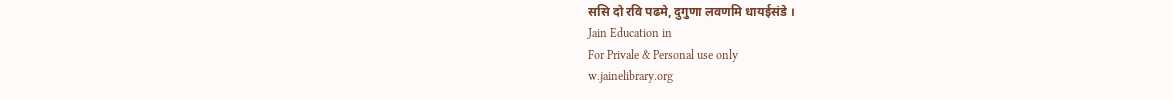ससि दो रवि पढमे, दुगुणा लवणमि धायईसंडे ।
Jain Education in
For Privale & Personal use only
w.jainelibrary.org